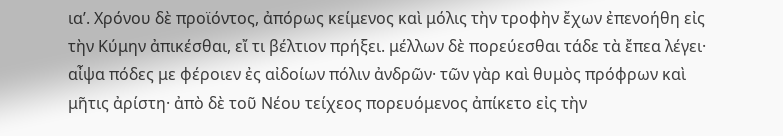ιαʼ. Χρόνου δὲ προϊόντος, ἀπόρως κείμενος καὶ μόλις τὴν τροφὴν ἔχων ἐπενοήθη εἰς τὴν Κύμην ἀπικέσθαι, εἴ τι βέλτιον πρήξει. μέλλων δὲ πορεύεσθαι τάδε τὰ ἔπεα λέγει· αἶψα πόδες με φέροιεν ἐς αἰδοίων πόλιν ἀνδρῶν· τῶν γὰρ καὶ θυμὸς πρόφρων καὶ μῆτις ἀρίστη· ἀπὸ δὲ τοῦ Νέου τείχεος πορευόμενος ἀπίκετο εἰς τὴν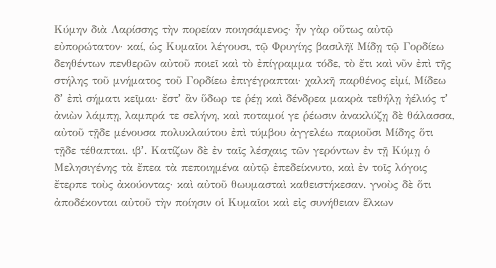Κύμην διὰ Λαρίσσης τὴν πορείαν ποιησάμενος· ἦν γὰρ οὕτως αὐτῷ εὐπορώτατον· καί, ὡς Κυμαῖοι λέγουσι, τῷ Φρυγίης βασιλῆϊ Μίδῃ τῷ Γορδίεω δεηθέντων πενθερῶν αὐτοῦ ποιεῖ καὶ τὸ ἐπίγραμμα τόδε, τὸ ἔτι καὶ νῦν ἐπὶ τῆς στήλης τοῦ μνήματος τοῦ Γορδίεω ἐπιγέγραπται· χαλκῆ παρθένος εἰμί, Μίδεω δʼ ἐπὶ σήματι κεῖμαι· ἔστʼ ἂν ὕδωρ τε ῥέῃ καὶ δένδρεα μακρὰ τεθήλῃ ἠέλιός τʼ ἀνιὼν λάμπῃ, λαμπρά τε σελήνη, καὶ ποταμοί γε ῥέωσιν ἀνακλύζῃ δὲ θάλασσα, αὐτοῦ τῇδε μένουσα πολυκλαύτου ἐπὶ τύμβου ἀγγελέω παριοῦσι Μίδης ὅτι τῇδε τέθαπται. ιβʼ. Κατίζων δὲ ἐν ταῖς λέσχαις τῶν γερόντων ἐν τῇ Κύμῃ ὁ Μελησιγένης τὰ ἔπεα τὰ πεποιημένα αὐτῷ ἐπεδείκνυτο, καὶ ἐν τοῖς λόγοις ἔτερπε τοὺς ἀκούοντας· καὶ αὐτοῦ θωυμασταὶ καθειστήκεσαν. γνοὺς δὲ ὅτι ἀποδέκονται αὐτοῦ τὴν ποίησιν οἱ Κυμαῖοι καὶ εἰς συνήθειαν ἕλκων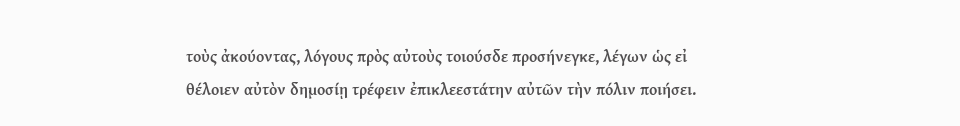τοὺς ἀκούοντας, λόγους πρὸς αὐτοὺς τοιούσδε προσήνεγκε, λέγων ὡς εἰ θέλοιεν αὐτὸν δημοσίῃ τρέφειν ἐπικλεεστάτην αὐτῶν τὴν πόλιν ποιήσει.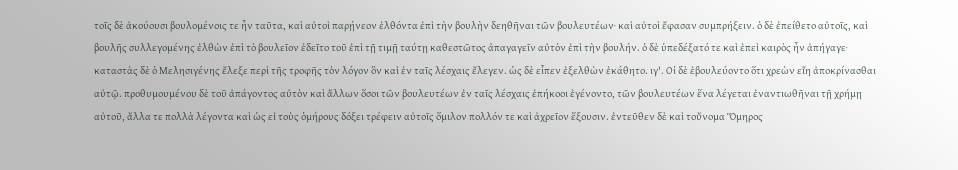τοῖς δὲ ἀκούουσι βουλομένοις τε ἦν ταῦτα, καὶ αὐτοὶ παρῄνεον ἐλθόντα ἐπὶ τὴν βουλὴν δεηθῆναι τῶν βουλευτέων· καὶ αὐτοὶ ἔφασαν συμπρήξειν. ὁ δὲ ἐπείθετο αὐτοῖς, καὶ βουλῆς συλλεγομένης ἐλθὼν ἐπὶ τὸ βουλεῖον ἐδεῖτο τοῦ ἐπὶ τῇ τιμῇ ταύτῃ καθεστῶτος ἀπαγαγεῖν αὐτὸν ἐπὶ τὴν βουλήν. ὁ δὲ ὑπεδέξατό τε καὶ ἐπεὶ καιρὸς ἦν ἀπήγαγε· καταστὰς δὲ ὁ Μελησιγένης ἔλεξε περὶ τῆς τροφῆς τὸν λόγον ὃν καὶ ἐν ταῖς λέσχαις ἔλεγεν. ὡς δὲ εἶπεν ἐξελθὼν ἐκάθητο. ιγ'. Οἱ δὲ ἐβουλεύοντο ὅτι χρεὼν εἴη ἀποκρίνασθαι αὐτῷ. προθυμουμένου δὲ τοῦ ἀπάγοντος αὐτὸν καὶ ἄλλων ὅσοι τῶν βουλευτέων ἐν ταῖς λέσχαις ἐπήκοοι ἐγένοντο, τῶν βουλευτέων ἕνα λέγεται ἐναντιωθῆναι τῇ χρήμῃ αὐτοῦ, ἄλλα τε πολλὰ λέγοντα καὶ ὡς εἰ τοὺς ὁμήρους δόξει τρέφειν αὐτοῖς ὅμιλον πολλόν τε καὶ ἀχρεῖον ἕξουσιν. ἐντεῦθεν δὲ καὶ τοὔνομα Ὅμηρος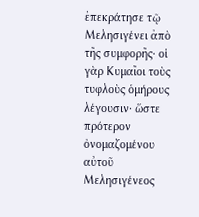ἐπεκράτησε τῷ Μελησιγένει ἀπὸ τῆς συμφορῆς· οἱ γὰρ Κυμαῖοι τοὺς τυφλοὺς ὁμήρους λέγουσιν· ὥστε πρότερον ὀνομαζομένου αὐτοῦ Μελησιγένεος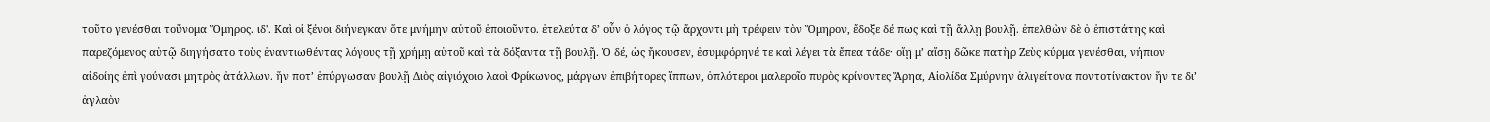τοῦτο γενέσθαι τοὔνομα Ὅμηρος. ιδ'. Καὶ οἱ ξένοι διήνεγκαν ὅτε μνήμην αὐτοῦ ἐποιοῦντο. ἐτελεύτα δʼ οὖν ὁ λόγος τῷ ἄρχοντι μὴ τρέφειν τὸν Ὅμηρον, ἔδοξε δέ πως καὶ τῇ ἄλλῃ βουλῇ. ἐπελθὼν δὲ ὁ ἐπιστάτης καὶ παρεζόμενος αὐτῷ διηγήσατο τοὺς ἐναντιωθέντας λόγους τῇ χρήμῃ αὐτοῦ καὶ τὰ δόξαντα τῇ βουλῇ. Ὁ δέ, ὡς ἤκουσεν, ἐσυμφόρηνέ τε καὶ λέγει τὰ ἔπεα τάδε· οἵῃ μʼ αἴσῃ δῶκε πατὴρ Ζεὺς κύρμα γενέσθαι, νήπιον αἰδοίης ἐπὶ γούνασι μητρὸς ἀτάλλων. ἥν ποτʼ ἐπύργωσαν βουλῇ Διὸς αἰγιόχοιο λαοὶ Φρίκωνος, μάργων ἐπιβήτορες ἵππων, ὁπλότεροι μαλεροῖο πυρὸς κρίνοντες Ἄρηα, Αἰολίδα Σμύρνην ἁλιγείτονα ποντοτίνακτον ἥν τε διʼ ἀγλαὸν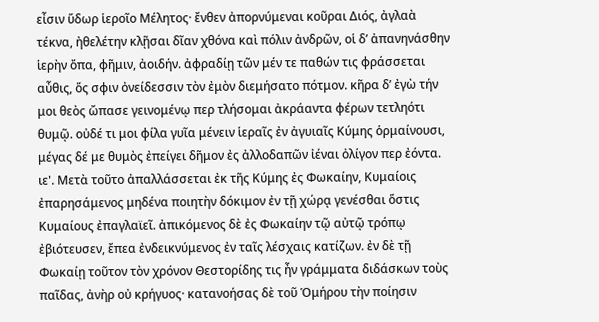εἶσιν ὕδωρ ἱεροῖο Μέλητος· ἔνθεν ἀπορνύμεναι κοῦραι Διός, ἀγλαὰ τέκνα, ἠθελέτην κλῇσαι δῖαν χθόνα καὶ πόλιν ἀνδρῶν, οἱ δʼ ἀπανηνάσθην ἱερὴν ὄπα, φῆμιν, ἀοιδήν. ἀφραδίῃ τῶν μέν τε παθών τις φράσσεται αὖθις, ὅς σφιν ὀνείδεσσιν τὸν ἐμὸν διεμήσατο πότμον. κῆρα δʼ ἐγὼ τήν μοι θεὸς ὤπασε γεινομένῳ περ τλήσομαι ἀκράαντα φέρων τετληότι θυμῷ. οὐδέ τι μοι φίλα γυῖα μένειν ἱεραῖς ἐν ἀγυιαῖς Κύμης ὁρμαίνουσι, μέγας δέ με θυμὸς ἐπείγει δῆμον ἐς ἀλλοδαπῶν ἰέναι ὀλίγον περ ἐόντα. ιε'. Μετὰ τοῦτο ἀπαλλάσσεται ἐκ τῆς Κύμης ἐς Φωκαίην, Κυμαίοις ἐπαρησάμενος μηδένα ποιητὴν δόκιμον ἐν τῇ χώρᾳ γενέσθαι ὅστις Κυμαίους ἐπαγλαϊεῖ. ἀπικόμενος δὲ ἐς Φωκαίην τῷ αὐτῷ τρόπῳ ἐβιότευσεν, ἔπεα ἐνδεικνύμενος ἐν ταῖς λέσχαις κατίζων. ἐν δὲ τῇ Φωκαίῃ τοῦτον τὸν χρόνον Θεστορίδης τις ἦν γράμματα διδάσκων τοὺς παῖδας, ἀνὴρ οὐ κρήγυος· κατανοήσας δὲ τοῦ Ὁμήρου τὴν ποίησιν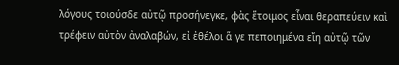λόγους τοιούσδε αὐτῷ προσήνεγκε, φὰς ἕτοιμος εἶναι θεραπεύειν καὶ τρέφειν αὐτὸν ἀναλαβών, εἰ ἐθέλοι ἅ γε πεποιημένα εἴη αὐτῷ τῶν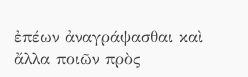ἐπέων ἀναγράψασθαι καὶ ἄλλα ποιῶν πρὸς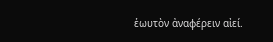ἑωυτὸν ἀναφέρειν αἰεί.